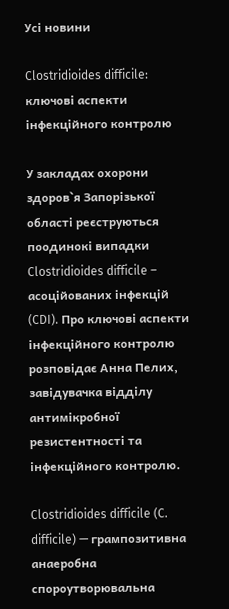Усі новини

Clostridioides difficile: ключові аспекти інфекційного контролю

У закладах охорони здоров`я Запорізької області реєструються поодинокі випадки Clostridioides difficile – асоційованих інфекцій (CDI). Про ключові аспекти інфекційного контролю розповідає Анна Пелих, завідувачка відділу антимікробної резистентності та інфекційного контролю.

Clostridioides difficile (C. difficile) — грампозитивна анаеробна спороутворювальна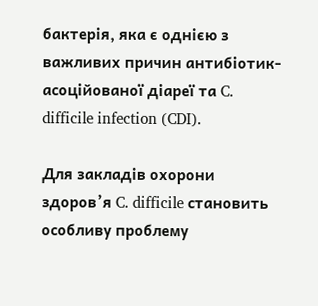бактерія, яка є однією з важливих причин антибіотик-асоційованої діареї та C. difficile infection (CDI).

Для закладів охорони здоров’я C. difficile становить особливу проблему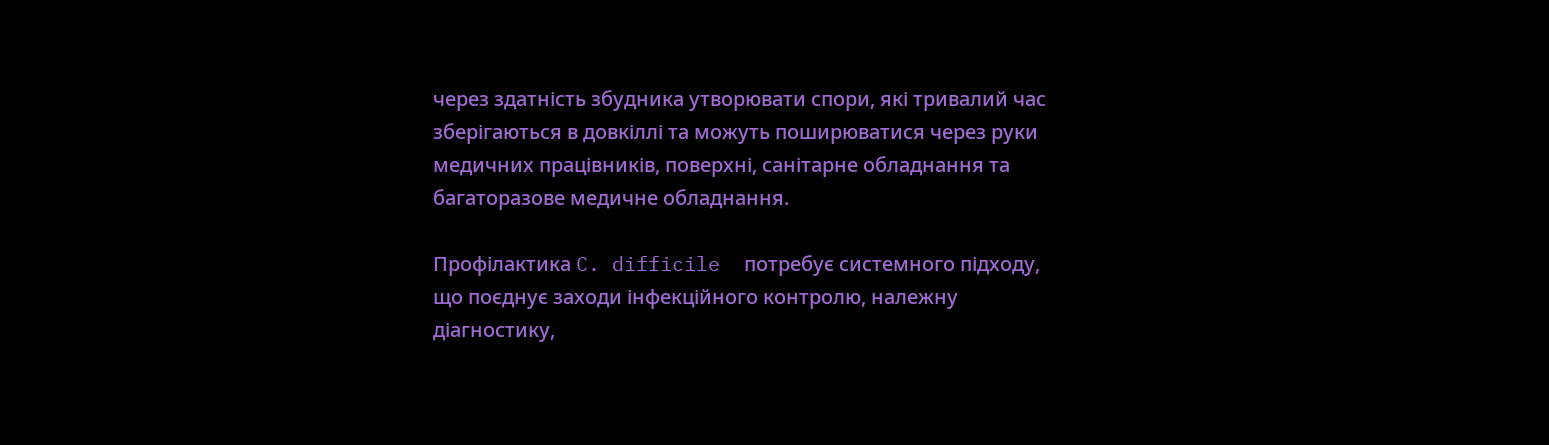через здатність збудника утворювати спори, які тривалий час зберігаються в довкіллі та можуть поширюватися через руки медичних працівників, поверхні, санітарне обладнання та багаторазове медичне обладнання.

Профілактика C. difficile  потребує системного підходу, що поєднує заходи інфекційного контролю, належну діагностику,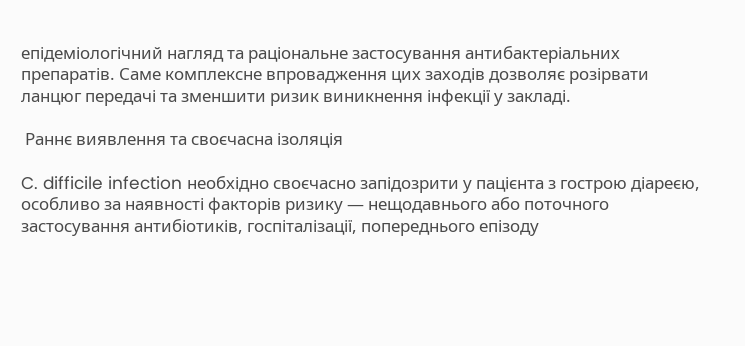епідеміологічний нагляд та раціональне застосування антибактеріальних препаратів. Саме комплексне впровадження цих заходів дозволяє розірвати ланцюг передачі та зменшити ризик виникнення інфекції у закладі.

 Раннє виявлення та своєчасна ізоляція

C. difficile infection необхідно своєчасно запідозрити у пацієнта з гострою діареєю, особливо за наявності факторів ризику — нещодавнього або поточного застосування антибіотиків, госпіталізації, попереднього епізоду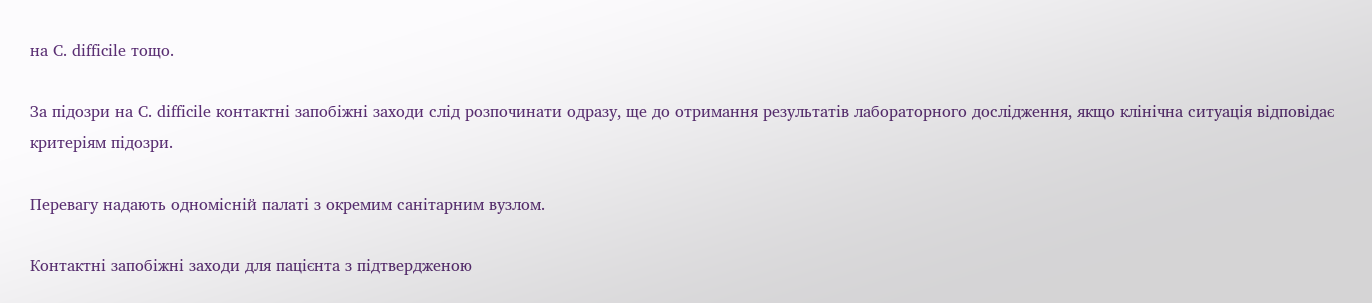на C. difficile тощо.

За підозри на C. difficile контактні запобіжні заходи слід розпочинати одразу, ще до отримання результатів лабораторного дослідження, якщо клінічна ситуація відповідає критеріям підозри.

Перевагу надають одномісній палаті з окремим санітарним вузлом.

Контактні запобіжні заходи для пацієнта з підтвердженою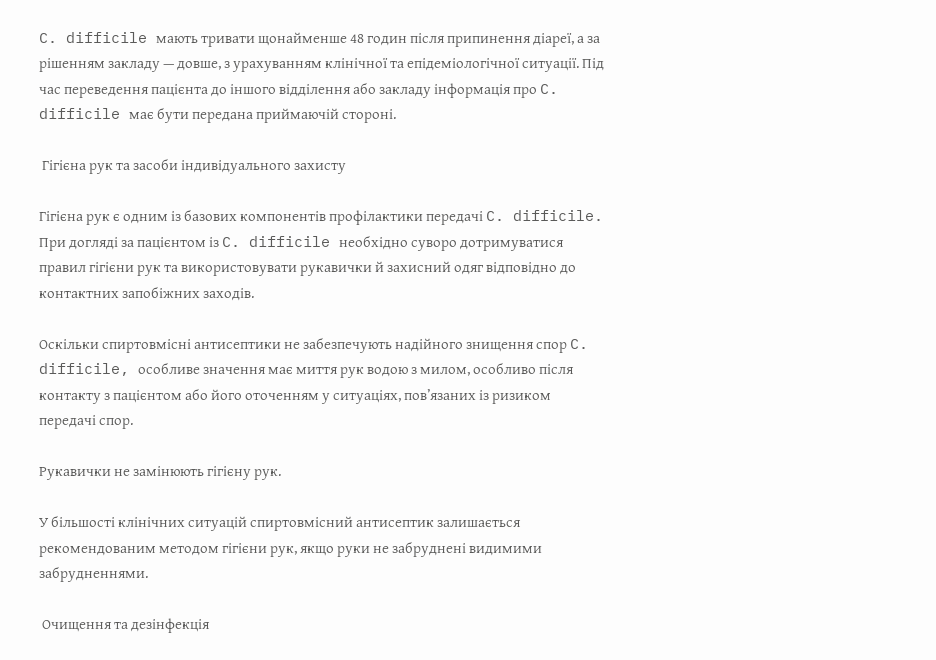C. difficile мають тривати щонайменше 48 годин після припинення діареї, а за рішенням закладу — довше, з урахуванням клінічної та епідеміологічної ситуації. Під час переведення пацієнта до іншого відділення або закладу інформація про C. difficile має бути передана приймаючій стороні.

 Гігієна рук та засоби індивідуального захисту

Гігієна рук є одним із базових компонентів профілактики передачі C. difficile. При догляді за пацієнтом із C. difficile необхідно суворо дотримуватися правил гігієни рук та використовувати рукавички й захисний одяг відповідно до контактних запобіжних заходів.

Оскільки спиртовмісні антисептики не забезпечують надійного знищення спор C. difficile, особливе значення має миття рук водою з милом, особливо після контакту з пацієнтом або його оточенням у ситуаціях, пов’язаних із ризиком передачі спор.

Рукавички не замінюють гігієну рук.

У більшості клінічних ситуацій спиртовмісний антисептик залишається рекомендованим методом гігієни рук, якщо руки не забруднені видимими забрудненнями.

 Очищення та дезінфекція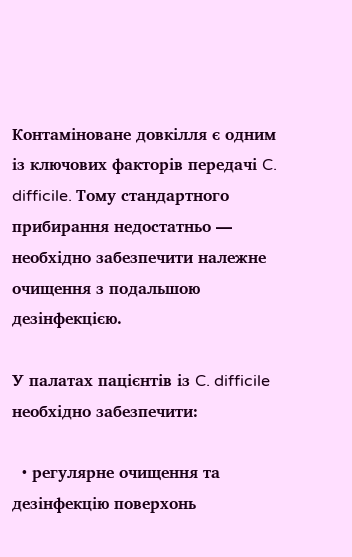Контаміноване довкілля є одним із ключових факторів передачі C. difficile. Тому стандартного прибирання недостатньо — необхідно забезпечити належне очищення з подальшою дезінфекцією.

У палатах пацієнтів із C. difficile необхідно забезпечити:

  • регулярне очищення та дезінфекцію поверхонь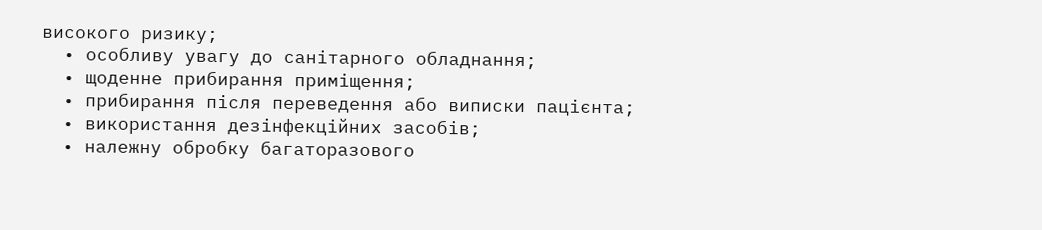високого ризику;
  • особливу увагу до санітарного обладнання;
  • щоденне прибирання приміщення;
  • прибирання після переведення або виписки пацієнта;
  • використання дезінфекційних засобів;
  • належну обробку багаторазового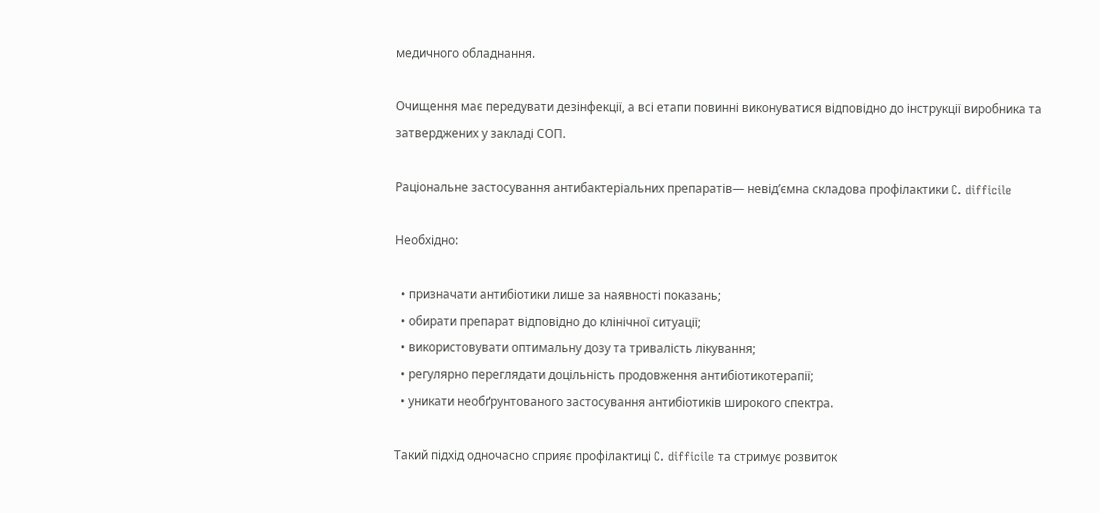медичного обладнання.

Очищення має передувати дезінфекції, а всі етапи повинні виконуватися відповідно до інструкції виробника та затверджених у закладі СОП.

Раціональне застосування антибактеріальних препаратів— невід’ємна складова профілактики C. difficile

Необхідно:

  • призначати антибіотики лише за наявності показань;
  • обирати препарат відповідно до клінічної ситуації;
  • використовувати оптимальну дозу та тривалість лікування;
  • регулярно переглядати доцільність продовження антибіотикотерапії;
  • уникати необґрунтованого застосування антибіотиків широкого спектра.

Такий підхід одночасно сприяє профілактиці C. difficile та стримує розвиток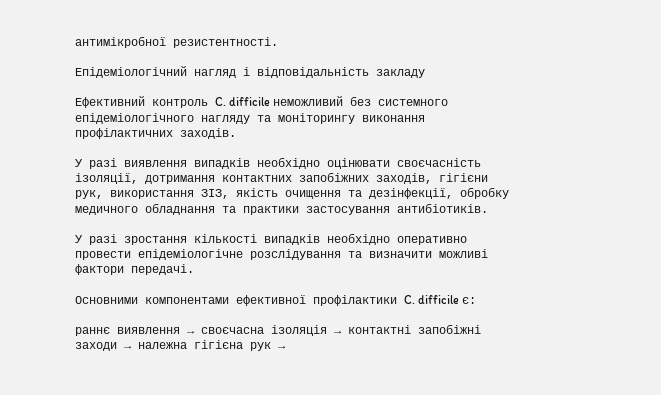антимікробної резистентності.

Епідеміологічний нагляд і відповідальність закладу

Ефективний контроль C. difficile неможливий без системного епідеміологічного нагляду та моніторингу виконання профілактичних заходів.

У разі виявлення випадків необхідно оцінювати своєчасність ізоляції, дотримання контактних запобіжних заходів, гігієни рук, використання ЗІЗ, якість очищення та дезінфекції, обробку медичного обладнання та практики застосування антибіотиків.

У разі зростання кількості випадків необхідно оперативно провести епідеміологічне розслідування та визначити можливі фактори передачі.

Основними компонентами ефективної профілактики C. difficile є:

раннє виявлення → своєчасна ізоляція → контактні запобіжні заходи → належна гігієна рук →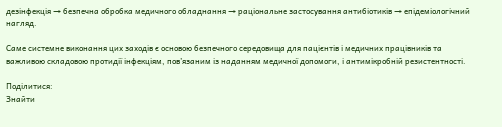дезінфекція → безпечна обробка медичного обладнання → раціональне застосування антибіотиків → епідеміологічний нагляд.

Саме системне виконання цих заходів є основою безпечного середовища для пацієнтів і медичних працівників та важливою складовою протидії інфекціям, пов’язаним із наданням медичної допомоги, і антимікробній резистентності.

Поділитися:
Знайти